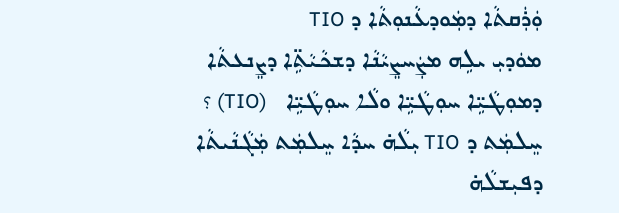ܘܲܪܲܩܬܵܐ ܕܡܲܘܕܥܵܢܘܼܬܵܐ ܕ TIO
ܡܘܿܕܝܼ ܝܠܹܗ ܡܨܲܚܨܸܝܵܢܵܐ ܕܫܟܵܝܵܬܹ̈ܐ ܕܨܸܢܥܬܵܐ ܕܡܘܼܛܵܝܹ̈ܐ ܚܘܼܛܵܝܹ̈ܐ ܘܠܵܐ ܚܘܼܛܵܝܹ̈ܐ   (TIO) ؟
ܚܸܠܡܲܬ ܕ TIO ܝܼܠܵܗ̇ ܚܕܵܐ ܚܸܠܡܲܬ ܡܲܓܵܢܵܝܬܵܐ ܕܦܝܼܫܠܵܗ̇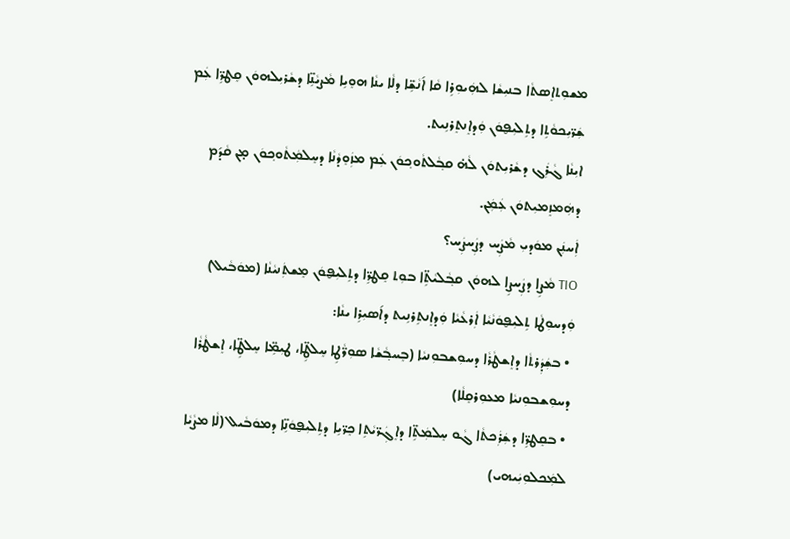ܡܫܘܼܬܐܸܣܬܵܐ ܒܢܝܼܫܵܐ ܠܗܲܝܘܼܪܹܐ ܩܵܐ ܐ݇ܢܵܫܹ̈ܐ ܕܠܵܐ ܝܢܵܐ ܗܘܸܝܹܐ ܡܵܨܝܵܢܹ̈ܐ ܕܫܵܪܝܼܠܗܘܿܢ ܩܸܛܪܹ̈ܐ ܥܲܡ ܫܲܪ̈ܝܼܟܘܵܬܹܐ ܕܬܹܠܝܼܦ̮ܘܿܢ ܘܲܕܐܸܢܬܸܪܢܹܝܬ.
ܐܝܼܢܵܐ ܓܵܪܲܓ ܕܫܵܪܝܼܬܘܿܢ ܠܵܗ̇ ܩܒ݂ܵܠܬܵܘܟ݂ܘܿܢ ܥܲܡ ܡܙܲܘܸܕܵܢܵܐ ܕܚܸܠܡܲܬܵܘܟ݂ܘܿܢ ܡ̣ܢ ܩܵܕ݇ܡ ܕܗܲܡܙܸܡܝܼܬܘܿܢ ܥܲܡܲܢ.
ܐܲܚܢܲܢ ܡܘܿܕܝܼ ܡܵܨܲܚ ܕܨܲܚܨܲܚ؟
TIO ܡܵܨܹܐ ܕܨܲܚܨܹܐ ܠܗܘܿܢ ܩܒ݂ܵܠܝܵܬܹ̈ܐ ܒܘܼܬ ܩܸܛܪܹ̈ܐ ܕܬܹܠܝܼܦ̮ܘܿܢ ܡܸܫܬܲܢܝܵܢܵܐ (ܡܘܿܒܵܝܠ) ܘܲܕܚܘܼܛܵܐ ܬܹܠܝܼܦ̮ܘܿܢܵܝܵܐ ܐܲܪܥܵܝܵܐ ܘܲܕܐܸܢܬܹܪܢܹܝܬ ܕܐ݇ܣܝܼܪܹܐ ܝܢܵܐ:
 • ܒܫܲܕܲܪܬܵܐ ܕܐܸܫܛܵܪܵܐ ܕܚܘܼܫܒܘܼܢܝܵܐ (ܒܸܚܒ݂ܵܫܵܐ ܣܘܼܪ̈ܵܛܹܐ ܚܸܠܛܹ̈ܐ، ܛܝܼܡܹ̈ܐ ܚܸܠܛܹ̈ܐ، ܐܸܫܛܵܪܵܐ ܕܚܘܼܫܒܘܼܢܝܵܐ ܡܥܘܼܪܩܸܠܵܐ)
 • ܒܩܸܛܪܹ̈ܐ ܕܫܲܪܲܟܬܵܐ ܓܵܘ ܚܸܠܡܲܬܹ̈ܐ ܕܐܸܓܲܪ̈ܝܵܬܹܐ ܟܸܪ̈ܝܹܐ ܕܬܹܠܝܼܦ̮ܘܿܢܹ̈ܐ ܕܡܘܿܒܵܝܠ (ܠܵܐ ܡܨܵܝܵܐ ܠܡܲܟܠܘܼܝܲܝܗܝ)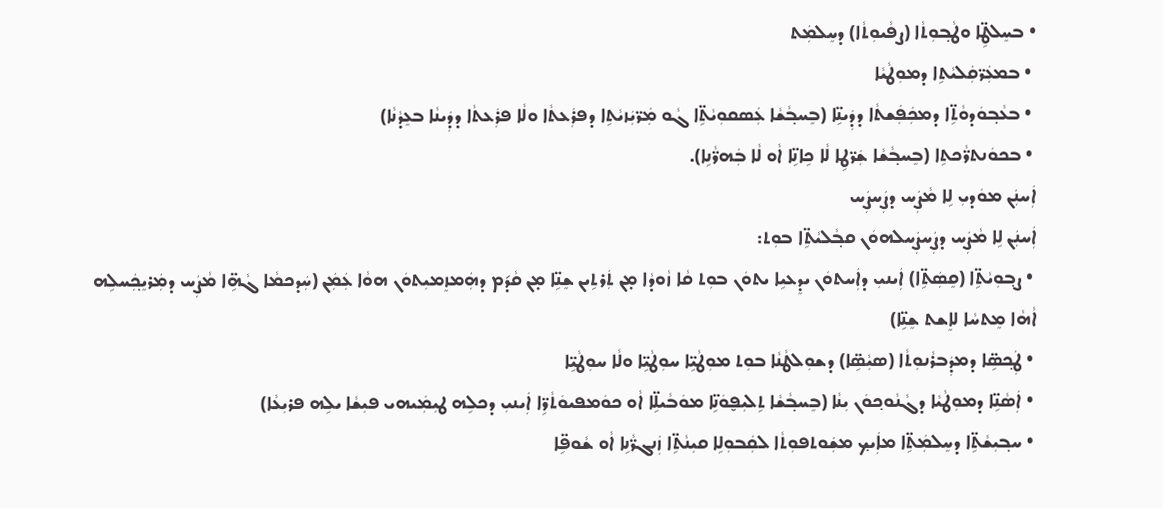• ܒܚܸܠܛܹ̈ܐ ܘܛܵܒ݂ܘܼܬܵܐ (ܨܦܵܝܘܼܬܵܐ) ܕܚܸܠܡܲܬ
 • ܒܡܥܲܪ̈ܩܲܠܝܵܬܹܐ ܕܡܘܼܛܵܝܵܐ
 • ܒܥܵܒ݂ܘܿܕܘܵܬܹ̈ܐ ܕܡܟܲܦܲܫܬܵܐ ܕܕܲܝܢܹ̈ܐ (ܒܸܚܒ݂ܵܫܵܐ ܥܲܣܩܘܼܝܵܬܹ̈ܐ ܓܵܘ ܡܲܪ̈ܝܲܙܝܵܬܹܐ ܕܦܪܲܥܬܵܐ ܘܠܵܐ ܦܪܲܥܬܵܐ ܕܕܲܝܢܵܐ ܒܥܸܕܵܢܵܐ)
 • ܒܟܘܿܢܬܪ̈ܵܟܬܹܐ (ܒܸܚܒ݂ܵܫܵܐ ܫܲܪ̈ܛܹܐ ܠܵܐ ܟܹܐܢܹ̈ܐ ܐܵܘ ܠܵܐ ܒܲܗܪ̈ܵܢܹܐ).
ܐܲܚܢܲܢ ܡܘܿܕܝܼ ܠܹܐ ܡܵܨܲܚ ܕܨܲܚܨܲܚ
ܐܲܚܢܲܢ ܠܹܐ ܡܵܨܲܚ ܕܨܲܚܨܲܚܠܗܘܿܢ ܩܒ݂ܵܠܝܵܬܹ̈ܐ ܒܘܼܬ:
 • ܨܒ݂ܘܼܝܵܬܹ̈ܐ (ܩܸܣܲܬܹ̈ܐ) ܐܲܝܢܝܼ ܕܐܲܚܬܘܿܢ ܝܕܸܥܝܹܐ ܝܬܘܿܢ ܒܘܼܬ ܩܵܐ ܙܵܘܕܵܐ ܡ̣ܢ ܬܲܪܬܹܝܢ ܫܸܢܹ̈ܐ ܡ̣ܢ ܩܵܕ݇ܡ ܕܗܲܡܙܸܡܝܼܬܘܿܢ ܗܘܵܐ ܥܲܡܲܢ (ܚܲܕܟܡܵܐ ܓܵܗܹ̈ܐ ܡܵܨܲܚ ܕܡܲܪܝܸܟ݂ܲܚܠܹܗ ܐܵܗܵܐ ܡܸܬܚܵܐ ܠܐܸܫܬ ܫܸܢܹ̈ܐ)
 • ܛܲܟ݂ܣܹ̈ܐ ܕܡܕܲܒܪܵܢܘܼܬܵܐ (ܣܝܼܵܣܹ̈ܐ) ܕܫܘܼܠܛܵܢܵܐ ܒܘܼܬ ܡܘܼܛܵܝܹ̈ܐ ܚܘܼܛܵܝܹ̈ܐ ܘܠܵܐ ܚܘܼܛܵܝܹ̈ܐ
 • ܐܲܣܵܢܹ̈ܐ ܕܡܘܼܛܵܝܵܐ ܕܓܵܢܵܘܟ݂ܘܿܢ ܝܼܢܵܐ (ܒܸܚܒ݂ܵܫܵܐ ܬܹܠܝܼܦ̮ܘܿܢܹ̈ܐ ܡܘܿܒܵܝܠܹ̈ܐ ܐܵܘ ܟܘܿܡܦܝܘܿܬܵܪܹ̈ܐ ܐܲܝܢܝܼ ܕܟܠܹܗ ܛܝܼܡܲܝܗܝ ܦܝܼܫܵܐ ܝܠܹܗ ܦܪܝܼܥܵܐ)
 • ܚܒ݂ܝܼܫܵܬܹ̈ܐ ܕܚܸܠܡܲܬܹ̈ܐ ܡܐܲܝܟ݂ ܡܫܲܘܬܦܘܼܬܵܐ ܠܩܲܒܘܼܠܹܐ ܩܝܼܢܵܬܹ̈ܐ ܙܲܢܓܪ̈ܵܢܹܐ ܐܵܘ ܫܵܘܦܹ̈ܐ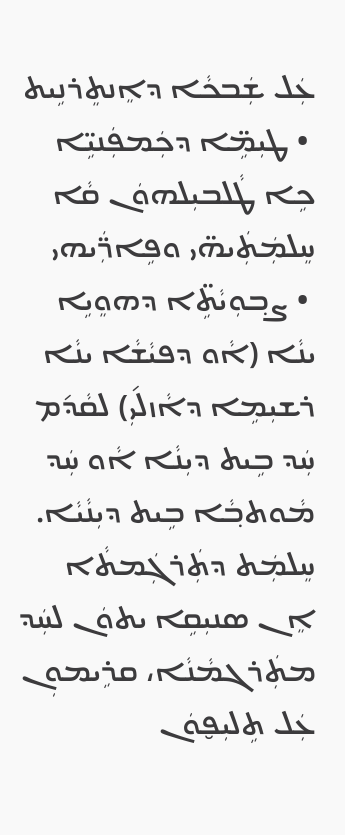ܥܲܠ ܫܲܒܟܵܐ ܕܐܸܢܬܸܪܢܹܝܬ
 • ܛܝܼܡܹ̈ܐ ܕܟܲܡܦܲܢܝܹ̈ܐ ܟܹܐ ܛܵܠܒܝܼܠܗܘܿܢ ܩܵܐ ܚܸܠܡܲܬܲܝܗ̈ܝ ܘܦܹܐܪ̈ܲܝܗܝ
 • ܨܒ݂ܘܼܝܵܬܹ̈ܐ ܕܗܘܸܝܹܐ ܝܢܵܐ (ܐܵܘ ܕܦܝܵܫܵܐ ܝܢܵܐ ܪܫܝܼܡܹܐ ܕܐܵܙܠ݇ܝܼ) ܠܩܵܕ݇ܡ ܚܲܕ ܒܹܝܬ ܕܝܼܢܵܐ ܐܵܘ ܚܲܕ ܡܵܘܬܒ݂ܵܐ ܒܹܝܬ ܕܝܼܢܵܝܵܐ.
ܚܸܠܡܲܬ ܕܬܲܪܓܲܡܬܵܐ
ܐܸܢ ܣܢܝܼܩܹܐ ܝܬܘܿܢ ܠܚܲܕ ܡܬܲܪܓܡܵܢܵܐ، ܩܪܹܝܡܘܼܢ ܥܲܠ ܬܹܠܝܼܦ̮ܘܿܢ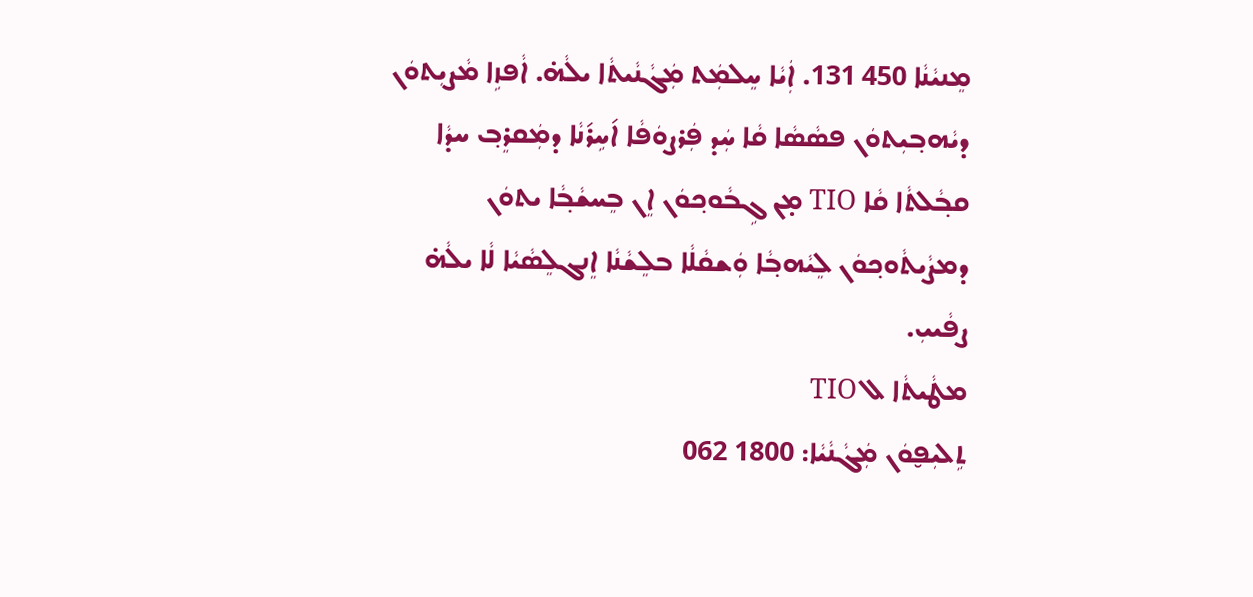ܡܸܢܝܵܢܵܐ 450 131. ܐܲܝܵܐ ܚܸܠܡܲܬ ܡܲܓܵܢܵܝܬܵܐ ܝܠܵܗ̇. ܐܵܦܙܹܐ ܡܵܨܝܼܬܘܿܢ ܕܝܵܗܒ݂ܝܼܬܘܿܢ ܦܣܵܣܵܐ ܩܵܐ ܚܲܕ ܦܲܪܨܘܿܦܵܐ ܐ݇ܚܹܪ݇ܢܵܐ ܕܡܲܩܪܸܒ݂ ܚܕܵܐ ܩܒ݂ܵܠܬܵܐ ܩܵܐ TIO ܡ̣ܢ ܓܹܒܵܘܟ݂ܘܿܢ ܐܸܢ ܒܸܚܫܵܒ݂ܵܐ ܝܬܘܿܢ ܕܡܨܵܝܬܵܘܟ݂ܘܿܢ ܠܸܝܵܗܒ݂ܵܐ ܘܲܫܩܵܠܵܐ ܒܠܸܫܵܢܵܐ ܐܸܢܓܠܸܣܵܝܵܐ ܠܵܐ ܝܠܵܗ̇ ܨܦܵܝܝܼ.
ܡܛܵܝܬܵܐ ܠ TIO
ܬܹܠܝܼܦ̮ܘܿܢ ܡܲܓܵܢܵܝܵܐ: 1800 062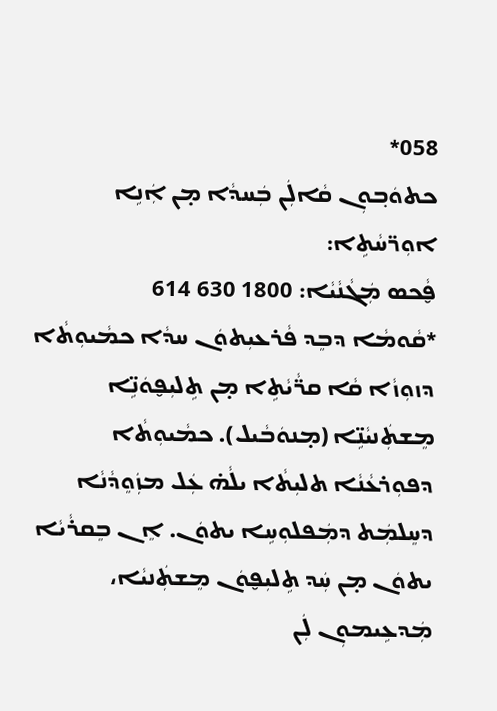058*
ܟܬܘܿܒ݂ܘܼܢ ܩܵܐܠܲܢ ܒܲܚܕܵܐ ܡ̣ܢ ܐܲܢܹܐ ܐܘܼܪ̈ܚܵܬܹܐ:
ܦ̮ܵܟܣ ܡܲܓܵܢܵܝܵܐ: 1800 630 614
*ܩܵܘܡܵܐ ܕܒܸܕ ܦܵܪܥܝܼܬܘܿܢ ܚܕܵܐ ܟܡܵܝܘܼܬܵܐ ܕܙܘܼܙܵܐ ܩܵܐ ܩܪ̈ܵܝܵܬܹܐ ܡ̣ܢ ܬܹܠܝܼܦ̮ܘܿܢܹ̈ܐ ܡܸܫܬܲܢܝܵܢܹ̈ܐ (ܡ̣ܢܘܿܒܵܝܠ). ܟܡܵܝܘܼܬܵܐ ܕܦܘܼܪܥܵܢܵܐ ܬܠܝܼܬܵܐ ܝܠܵܗ̇ ܥܲܠ ܡܙܲܘܸܕܵܢܵܐ ܕܚܸܠܡܲܬ ܕܡܲܦܠܘܼܚܹܐ ܝܬܘܿܢ. ܐܸܢ ܒܸܩܪܵܝܵܐ ܝܬܘܿܢ ܡ̣ܢ ܚܲܕ ܬܹܠܝܼܦ̮ܘܿܢ ܡܸܫܬܲܢܝܵܐ، ܡܲܕܥܹܝܡܘܼܢ ܠܲܢ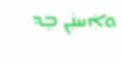ܘܐܲܚܢܲܢ ܒܸܕ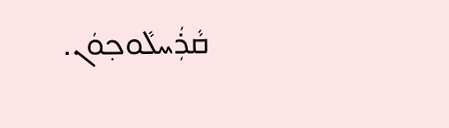ܩܵܪܲܚܠܵܘܟ݂ܘܿܢ.